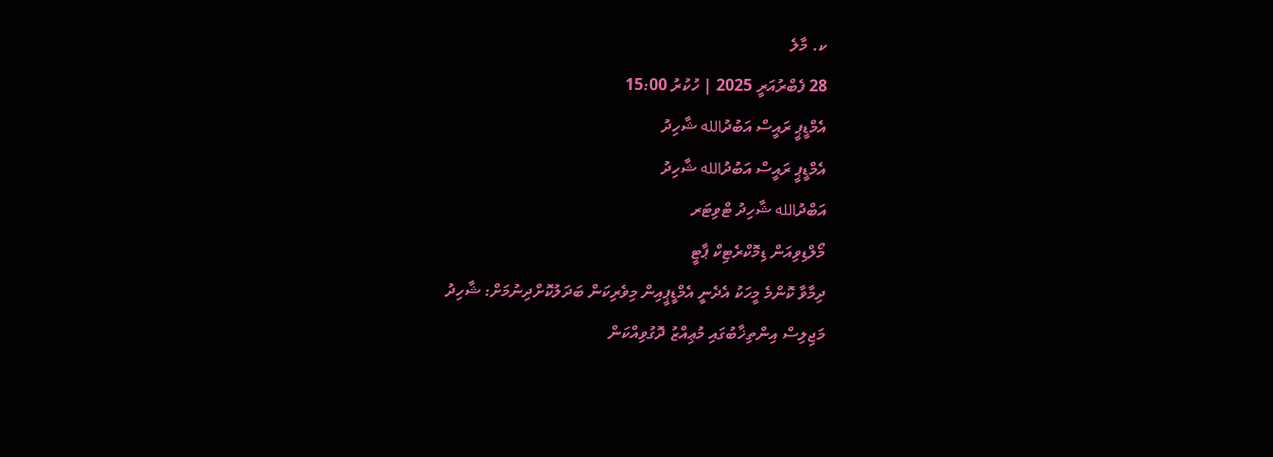ކ. މާލެ
28 ފެބްރުއަރީ 2025 | ހުކުރު 15:00
އެމްޑީޕީ ރައީސް އަބުދުالله ޝާހިދު
އެމްޑީޕީ ރައީސް އަބުދުالله ޝާހިދު
އަބްދުالله ޝާހިދު ޓްވިޓަރ
މޯލްޑިވިއަން ޑިމޮކްރެޓިކް ޕާޓީ
ދިމާވާ ކޮންމެ މީހަކު އެދެނީ އެމްޑީޕީއިން މިވެރިކަން ބަދަލުކޮށްދިނުމަށް: ޝާހިދު
މަޖިލިސް އިންތިޚާބުގައި މުޢިއްޒު ދޮގުވިއްކަން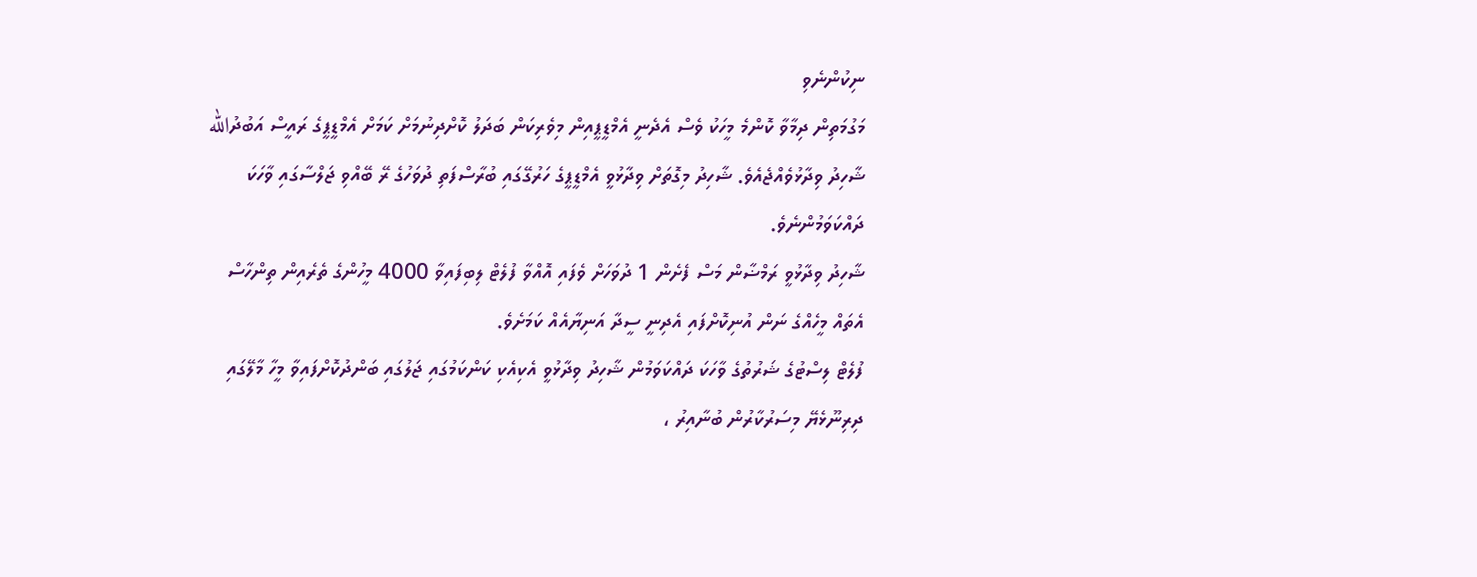ނިކުންނެވި
މަގުމަތިން ދިމާވާ ކޮންމެ މީހަކު ވެސް އެދެނީ އެމްޑީޕީއިން މިވެރިކަން ބަދަލު ކޮށްދިނުމަށް ކަމަށް އެމްޑީޕީގެ ރައީސް އަބުދުالله ޝާހިދު ވިދާޅުވެއްޖެއެވެ. ޝާހިދު މިގޮތަށް ވިދާޅުވީ އެމްޑީޕީގެ ހަރުގޭގައި ބުރާސްފަތި ދުވަހުގެ ރޭ ބޭއްވި ޖަލްސާގައި ވާހަކަ ދައްކަވަމުންނެވެ.
ޝާހިދު ވިދާޅުވީ ރަމްޟާން މަސް ފެށެން 1 ދުވަހަށް ވެފައި އޮއްވާ ފުލެޓް ލިބިފައިވާ 4000 މީހުންގެ ތެރެއިން ތިންހާސް އެތައް މީހެއްގެ ނަން އުނިކޮށްފައި އެދިނީ ސީދާ އަނިޔާއެއް ކަމަށެވެ.
ފުލެޓް ލިސްޓުގެ ޝަރުތުގެ ވާހަކަ ދައްކަވަމުން ޝާހިދު ވިދާޅުވީ އެކިއެކި ކަންކަމުގައި ޖަލުގައި ބަންދުކޮށްފައިވާ މީހާ މާލޭގައި ދިރިނޫޅެޔޭ މިސަރުކާރުން ބުނާއިރު ،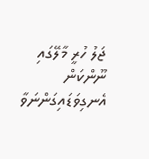ޖަލު ހުރީ މާލޭގައި ނޫންކަން އެނގިވަޑައިގަންނަވާ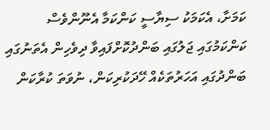ކަމަށާ، އެކަމަކު ސިޔާސީ ކަންކަމާ އެނޫންވެސް ކަންކަމުގައި ޖަލުގައި ބަންދުކޮށްފައިވާ ދިވެހިން އެތަނުގައި ބަންދުގައި އަހަރުތަކެއް ހޭދަކުރިކަން، ނުވަތަ ކުރާކަން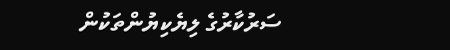ސަރުކާރުގެ ލިޔެކިޔުންތަކުން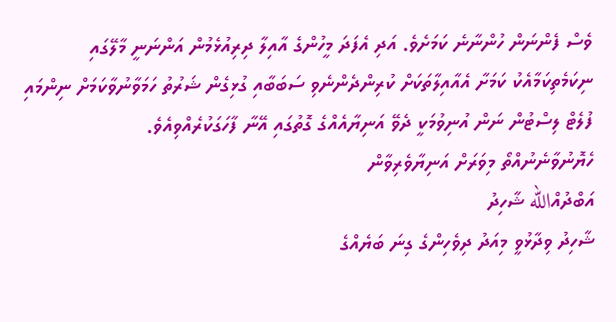ވެސް ފެންނަން ހުންނާނެ ކަމަށެވެ. އަދި އެފަދަ މީހުންގެ އާއިލާ ދިރިއުޅެމުން އަންނަނީ މާލޭގައި ނިކަމެތިކަމާއެކު ކަމަށާ އެއާއިލާތަކަށް ކުރިންދެންނެވި ސަބަބާއި ގުޅިގެން ޝަރުތު ހަމަވާނުވާކަމަށް ނިންމައި ފުލެޓް ލިސްޓުން ނަން އުނިވުމަކީ ދެވޭ އަނިޔާއެއްގެ ގޮތުގައި އޭނާ ފާހަގަކުރެއްވިއެވެ.
ހެޔޮނުވާނެނުއްތޯ މިވަރަށް އަނިޔާވެރިވާން
އަބްދުއްالله ޝާހިދު
ޝާހިދު ވިދާޅުވީ މިއަދު ދިވެހިންގެ ގިނަ ބަޔެއްގެ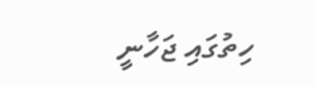ހިތުގައި ޖަހާނީ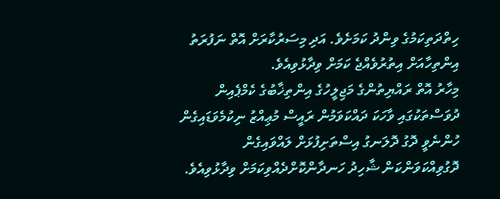ހިތްދަތިކަމުގެ ވިންދު ކަމަށެވެ. އަދި މިސަރުކާރަށް އޮތް ނަފުރަތު އިންތިހާއަށް އިތުރުވެއްޖެ ކަމަށް ވިދާޅުވިއެވެ.
މިހާރު އޮތް ރައްޔިތުންގެ މަޖިލީހުގެ އިންތިޚާބުގެ ކެމްޕެއިން ދުވަސްތަކުގައި ވާހަކަ ދައްކަވަމުން ރައީސް މުޢިއްޒު ނިކުމެވަޑައިގެން ހުންނެވީ ދޮގު ދޮލަނގު އިސްތަށިފުޅަށް ލައްވައިގެން ދޮގުވިއްކަވަންކަން ޝާހިދު ހަނދާންކޮށްދެއްވިކަމަށް ވިދާޅުވިއެވެ.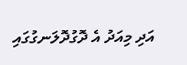އަދި މިއަދު އެ ދޮގުދޮލަނގުގައި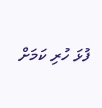ފުޅަ ހުރި ކަމަށް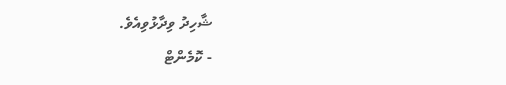ޝާހިދު ވިދާޅުވިއެވެ.
- ކޮމެންޓް